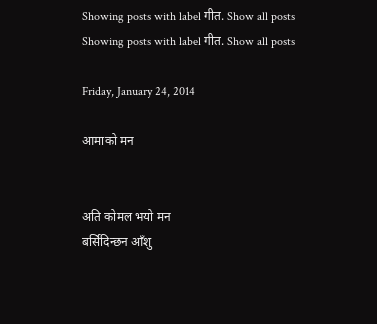Showing posts with label गीत. Show all posts
Showing posts with label गीत. Show all posts

Friday, January 24, 2014

आमाको मन


अति कोमल भयो मन
बर्सिदिन्छन आँशु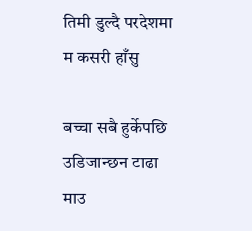तिमी डुल्दै परदेशमा
म कसरी हाँसु

बच्चा सबै हुर्केपछि
उडिजान्छन टाढा
माउ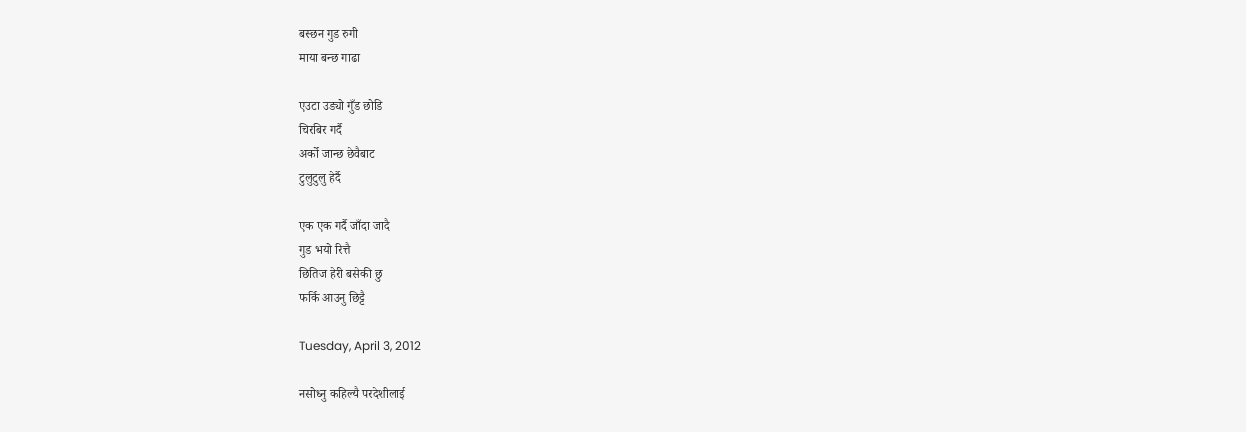बस्छन गुड रुगी
माया बन्छ गाढा

एउटा उड्यो गुँड छोडि
चिरबिर गर्दै
अर्को जान्छ छेवैबाट
टुलुटुलु हेर्दै

एक एक गर्दै जाँदा जादै
गुड भयो रित्तै
छितिज हेरी बसेकी छु
फर्कि आउनु छिट्टै

Tuesday, April 3, 2012

नसोध्नु कहिल्यै परदेशीलाई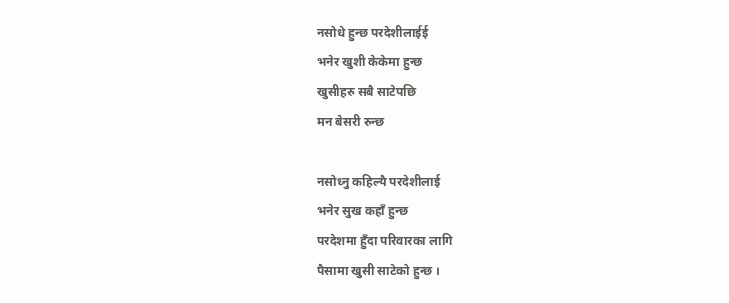नसोधे हुन्छ परदेशीलाईई
भनेर खुशी केकेमा हुन्छ
खुसीहरु सबै साटेपछि
मन बेसरी रुन्छ

नसोध्नु कहिल्यै परदेशीलाई
भनेर सुख कहाँ हुन्छ
परदेशमा हुँदा परिवारका लागि
पैसामा खुसी साटेको हुन्छ ।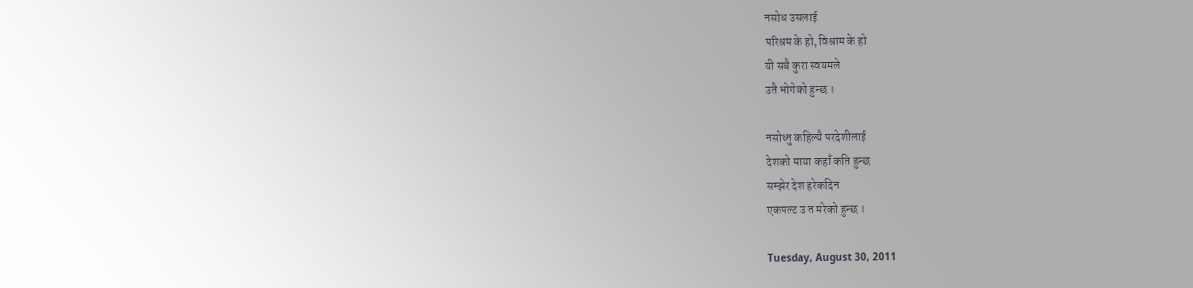नसोध उसलाई
परिश्रम के हो, विश्राम के हो
यी सबै कुरा स्वयमले
उतै भोगेको हुन्छ ।

नसोध्नु कहिल्यै परदेशीलाई
देशको माया कहाँ कति हुन्छ
सम्झेर देश हरेकदिन
एकपल्ट उ त मरेको हुन्छ ।

Tuesday, August 30, 2011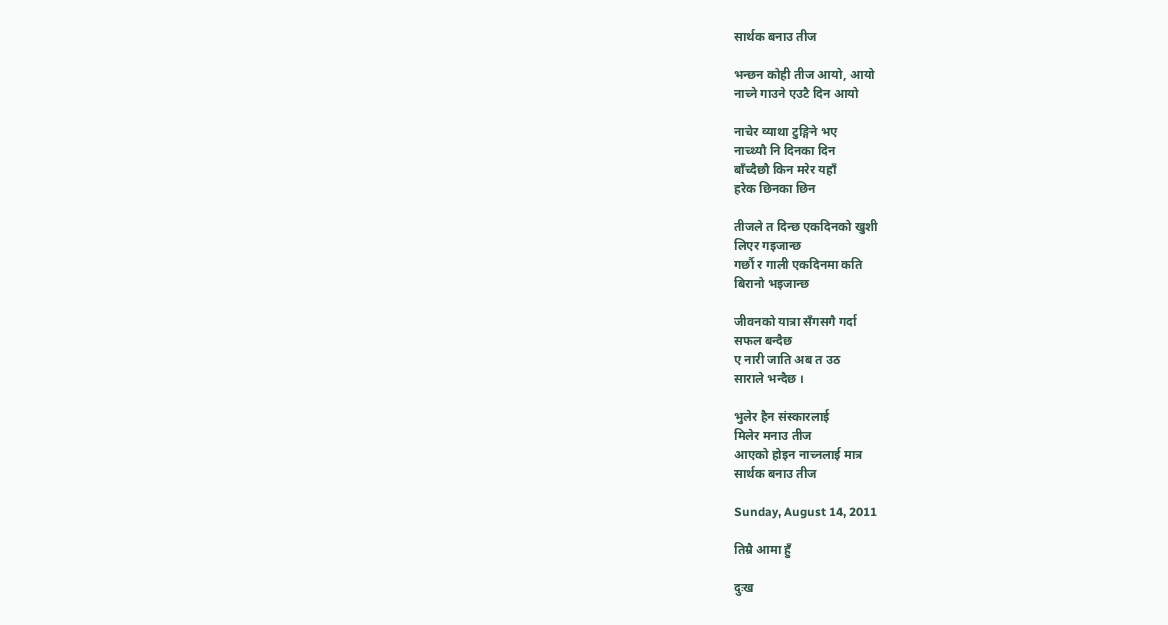सार्थक बनाउ तीज

भन्छन कोही तीज आयो, आयो
नाच्ने गाउने एउटै दिन आयो

नाचेर व्याथा टुङ्गिने भए
नाच्थ्यौ नि दिनका दिन
बाँच्दैछौ किन मरेर यहाँ
हरेक छिनका छिन

तीजले त दिन्छ एकदिनको खुशी
लिएर गइजान्छ
गर्छौ र गाली एकदिनमा कति
बिरानो भइजान्छ

जीवनको यात्रा सँगसगै गर्दा
सफल बन्दैछ
ए नारी जाति अब त उठ
साराले भन्दैछ ।

भुलेर हैन संस्कारलाई
मिलेर मनाउ तीज
आएको होइन नाच्नलाई मात्र
सार्थक बनाउ तीज

Sunday, August 14, 2011

तिम्रै आमा हुँ

दुःख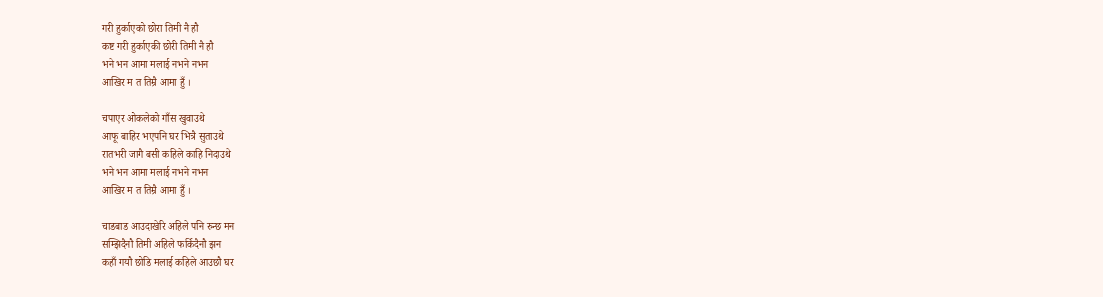गरी हुर्काएको छोरा तिमी नै हौ
कष्ट गरी हुर्काएकी छोरी तिमी नै हौ
भने भन आमा मलाई नभने नभन
आखिर म त तिम्रै आमा हुँ ।

चपाएर ओकलेको गाँस खुवाउथे
आफू बाहिर भएपनि घर भित्रै सुताउथे
रातभरी जागै बसी कहिले काहि निदाउथे
भने भन आमा मलाई नभने नभन
आखिर म त तिम्रै आमा हुँ ।

चाडबाड आउदाखेरि अहिले पनि रुन्छ मन
सम्झिदैनौ तिमी अहिले फर्किदैनौ झन
कहाँ गयौ छोडि मलाई कहिले आउछौ घर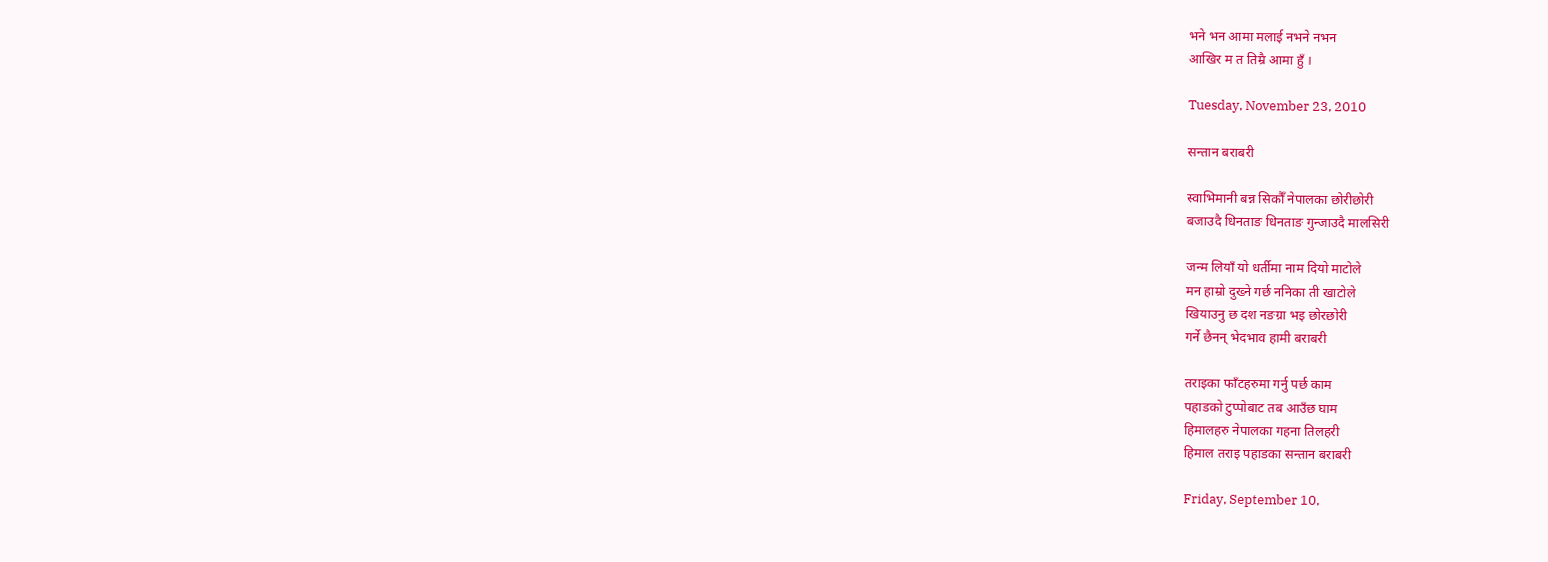भने भन आमा मलाई नभने नभन
आखिर म त तिम्रै आमा हुँ ।

Tuesday, November 23, 2010

सन्तान बराबरी

स्वाभिमानी बन्न सिकौँ नेपालका छोरीछोरी
बजाउदै धिनताङ धिनताङ गुन्जाउदै मालसिरी

जन्म लियाँ यो धर्तीमा नाम दियो माटोले
मन हाम्रो दुख्ने गर्छ ननिका ती खाटोले
खियाउनु छ दश नङग्रा भइ छोरछोरी
गर्ने छैनन् भेदभाव हामी बराबरी

तराइका फाँटहरुमा गर्नु पर्छ काम
पहाडको टुप्पोबाट तब आउँछ घाम
हिमालहरु नेपालका गहना तिलहरी
हिमाल तराइ पहाडका सन्तान बराबरी

Friday, September 10,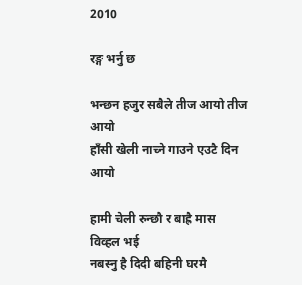2010

रङ्ग भर्नु छ

भन्छन हजुर सबैले तीज आयो तीज आयो
हाँसी खेली नाच्ने गाउने एउटै दिन आयो

हामी चेली रुन्छौ र बाह्रै मास विव्हल भई
नबस्नु है दिदी बहिनी घरमै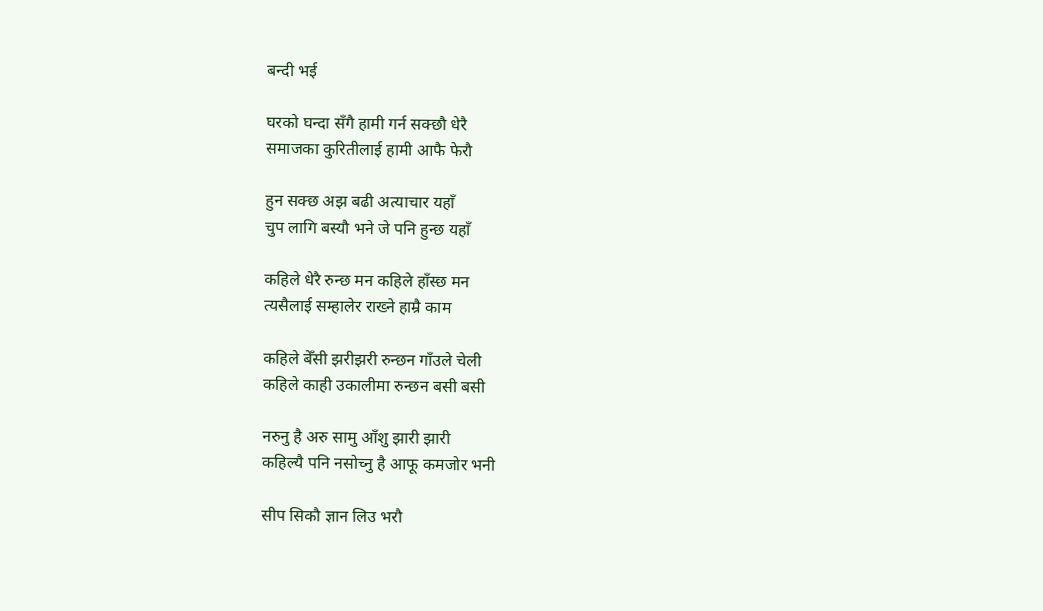बन्दी भई

घरको घन्दा सँगै हामी गर्न सक्छौ धेरै
समाजका कुरितीलाई हामी आफै फेरौ

हुन सक्छ अझ बढी अत्याचार यहाँ
चुप लागि बस्यौ भने जे पनि हुन्छ यहाँ

कहिले धेरै रुन्छ मन कहिले हाँस्छ मन
त्यसैलाई सम्हालेर राख्ने हाम्रै काम

कहिले बेँसी झरीझरी रुन्छन गाँउले चेली
कहिले काही उकालीमा रुन्छन बसी बसी

नरुनु है अरु सामु आँशु झारी झारी
कहिल्यै पनि नसोच्नु है आफू कमजोर भनी

सीप सिकौ ज्ञान लिउ भरौ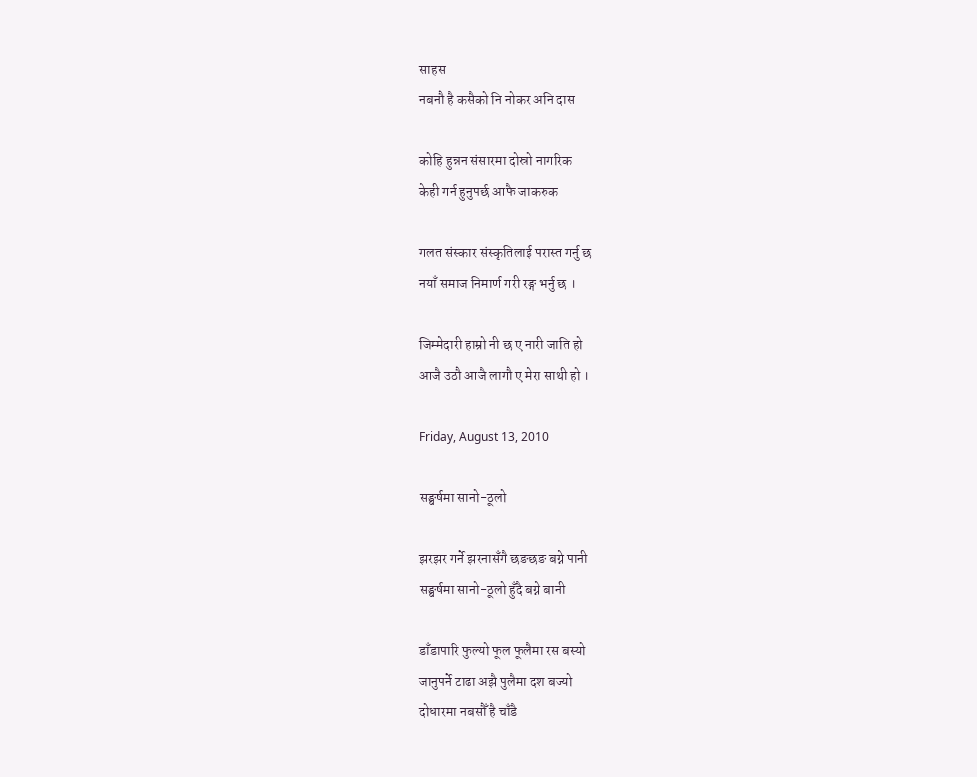साहस
नबनौ है कसैको नि नोकर अनि दास

कोहि हुन्नन संसारमा दोस्रो नागरिक
केही गर्न हुनुपर्छ आफै जाकरुक

गलत संस्कार संस्कृतिलाई परास्त गर्नु छ
नयाँ समाज निमार्ण गरी रङ्ग भर्नु छ ।

जिम्मेदारी हाम्रो नी छ ए नारी जाति हो
आजै उठौ आजै लागौ ए मेरा साथी हो ।

Friday, August 13, 2010

सङ्घर्षमा सानो-ठूलो

झरझर गर्ने झरनासँगै छङछङ बग्ने पानी
सङ्घर्षमा सानो-ठूलो हुँदै बग्ने बानी

डाँडापारि फुल्यो फूल फूलैमा रस बस्यो
जानुपर्ने टाढा अझै पुलैमा दश बज्यो
दोधारमा नबसौँ है चाँडै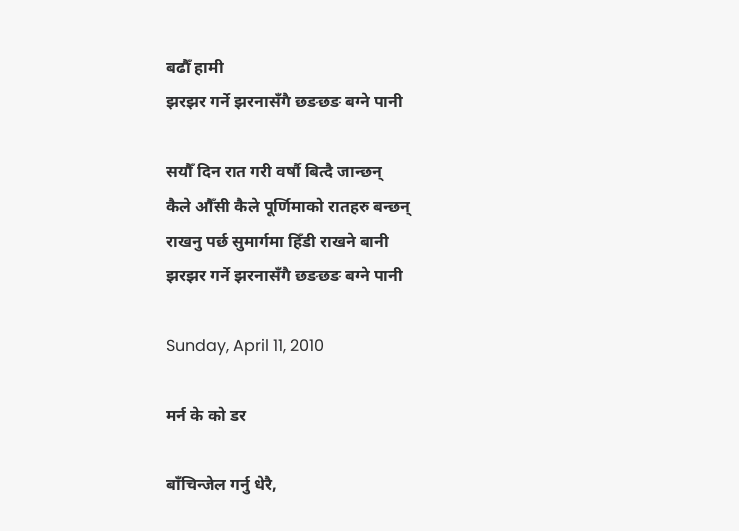बढौँ हामी
झरझर गर्ने झरनासँगै छङछङ बग्ने पानी

सयौँ दिन रात गरी वर्षौ बित्दै जान्छन्
कैले औँसी कैले पूर्णिमाको रातहरु बन्छन्
राखनु पर्छ सुमार्गमा हिँडी राखने बानी
झरझर गर्ने झरनासँगै छङछङ बग्ने पानी

Sunday, April 11, 2010

मर्न के को डर

बाँचिन्जेल गर्नु धेरै,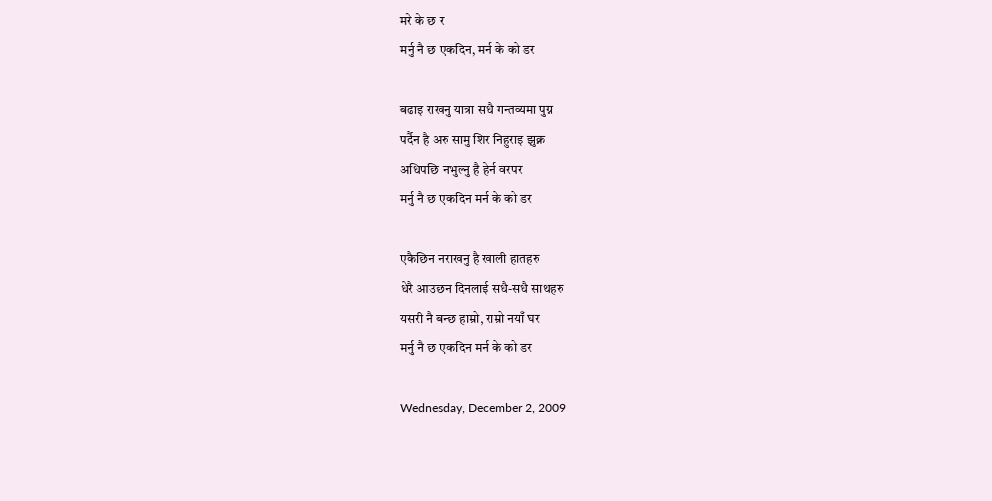मरे के छ र
मर्नु नै छ एकदिन, मर्न के को डर

बढाइ राखनु यात्रा सधै गन्तव्यमा पुग्न
पर्दैन है अरु सामु शिर निहुराइ झुक्न
अधिपछि नभुल्नु है हेर्न वरपर
मर्नु नै छ एकदिन मर्न के को डर

एकैछिन नराखनु है खाली हातहरु
धेरै आउछन दिनलाई सधै-सधै साथहरु
यसरी नै बन्छ हाम्रो, राम्रो नयाँ घर
मर्नु नै छ एकदिन मर्न के को डर

Wednesday, December 2, 2009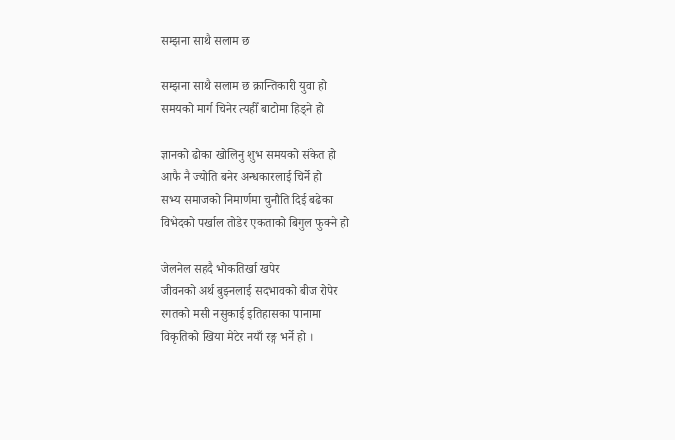सम्झना साथै सलाम छ

सम्झना साथै सलाम छ क्रान्तिकारी युवा हो
समयको मार्ग चिनेर त्यहीँ बाटोमा हिड्ने हो

ज्ञानको ढोका खोलिनु शुभ समयको संकेत हो
आफै नै ज्योति बनेर अन्धकारलाई चिर्ने हो
सभ्य समाजको निमार्णमा चुनौति दिई बढेका
विभेदको पर्खाल तोडेर एकताको बिगुल फुक्ने हो

जेलनेल सहदै भोकतिर्खा खपेर
जीवनको अर्थ बुझ्नलाई सदभावको बीज रोपेर
रगतको मसी नसुकाई इतिहासका पानामा
विकृतिको खिया मेटेर नयाँ रङ्ग भर्ने हो ।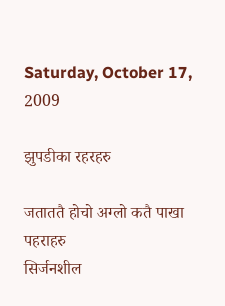Saturday, October 17, 2009

झुपडीका रहरहरु

जताततै होचो अग्लो कतै पाखा पहराहरु
सिर्जनशील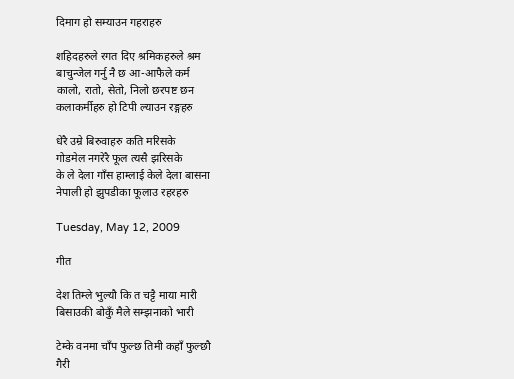दिमाग हो सम्याउन गहराहरु

शहिदहरुले रगत दिए श्रमिकहरुले श्रम
बाचुन्जेल गर्नु नै छ आ-आफैले कर्म
कालो, रातो, सेतो, निलो छरपष्ट छन
कलाकर्मीहरु हो टिपी ल्याउन रङ्गहरु

धेरै उम्रे बिरुवाहरु कति मरिसके
गोडमेल नगरेरै फूल त्यसै झरिसके
के ले देला गाँस हाम्लाई केले देला बासना
नेपाली हो झुपडीका फूलाउ रहरहरु

Tuesday, May 12, 2009

गीत

देश तिम्ले भुल्यौ कि त चट्टै माया मारी
बिसाउकी बोकुँ मैले सम्झनाको भारी

टेम्के वनमा चाँप फुल्छ तिमी कहाँ फुल्छौ
गैरी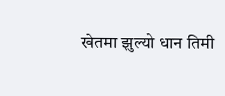खेतमा झुल्यो धान तिमी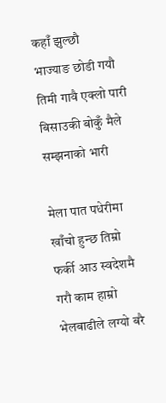कहाँ झुल्छौ
भाज्याङ छोडी गयौ तिमी गावै एक्लो पारी
बिसाउकी बोकुँ मैले सम्झनाको भारी

मेला पात पधेरीमा खाँचो हुन्छ तिम्रो
फर्की आउ स्वदेशमै गरौ काम हाम्रो
भेलबाढीले लग्यो बरै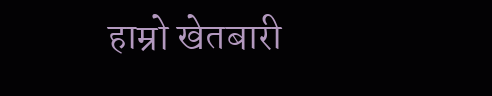हाम्रो खेतबारी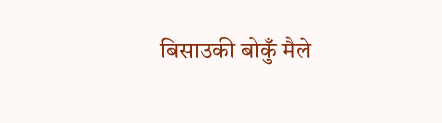बिसाउकी बोकुँ मैले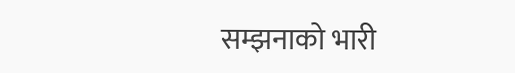सम्झनाको भारी